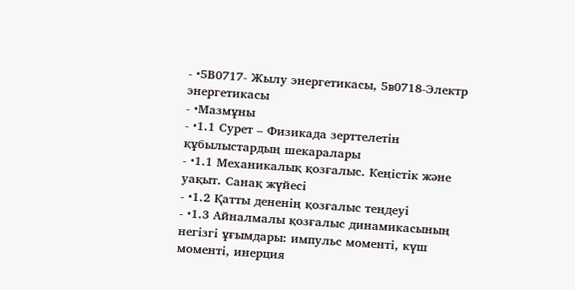- •5В0717- Жылу энергетикасы, 5в0718-Электр энергетикасы
- •Мазмұны
- •1.1 Сурет – Физикада зерттелетін құбылыстардың шекаралары
- •1.1 Механикалық қозғалыс. Кеңістік және уақыт. Санақ жүйесі
- •1.2 Қатты дененің қозғалыс теңдеуі
- •1.3 Айналмалы қозғалыс динамикасының негізгі ұғымдары: импульс моменті, күш моменті, инерция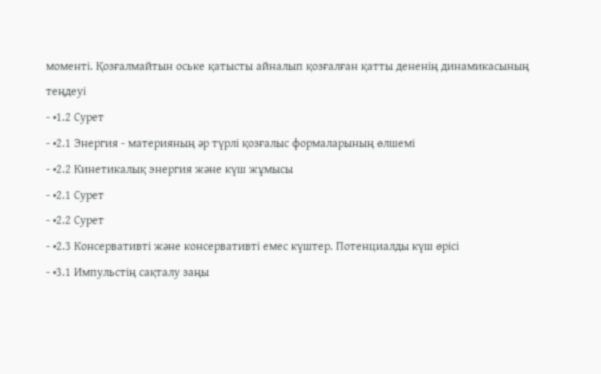моменті. Қозғалмайтын оське қатысты айналып қозғалған қатты дененің динамикасының теңдеуі
- •1.2 Сурет
- •2.1 Энергия - материяның әр түрлі қозғалыс формаларының өлшемі
- •2.2 Кинетикалық энергия және күш жұмысы
- •2.1 Сурет
- •2.2 Сурет
- •2.3 Консервативті және консервативті емес күштер. Потенциалды күш өрісі
- •3.1 Импульстің сақталу заңы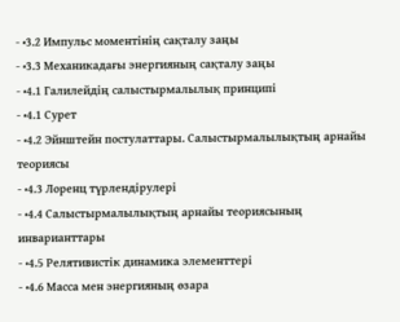- •3.2 Импульс моментінің сақталу заңы
- •3.3 Механикадағы энергияның сақталу заңы
- •4.1 Галилейдің салыстырмалылық принципі
- •4.1 Сурет
- •4.2 Эйнштейн постулаттары. Салыстырмалылықтың арнайы теориясы
- •4.3 Лоренц түрлендірулері
- •4.4 Салыстырмалылықтың арнайы теориясының инварианттары
- •4.5 Релятивистік динамика элементтері
- •4.6 Масса мен энергияның өзара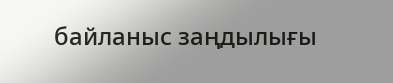байланыс заңдылығы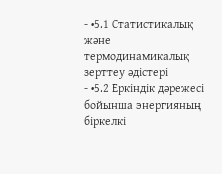- •5.1 Статистикалық және термодинамикалық зерттеу әдістері
- •5.2 Еркіндік дәрежесі бойынша энергияның біркелкі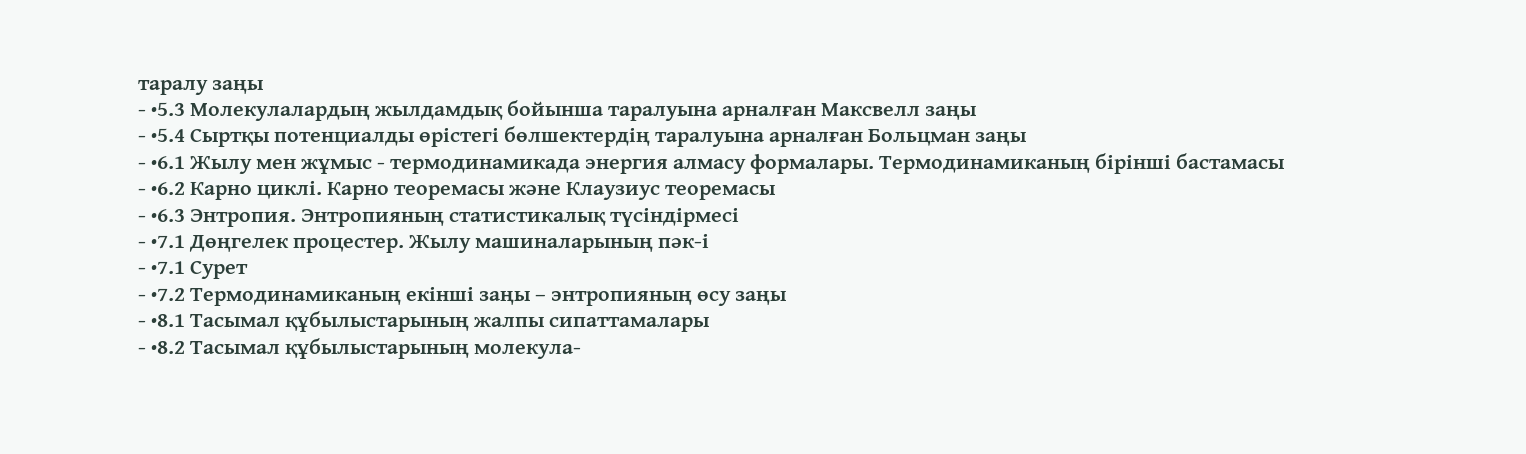таралу заңы
- •5.3 Молекулалардың жылдамдық бойынша таралуына арналған Максвелл заңы
- •5.4 Сыртқы потенциалды өрістегі бөлшектердің таралуына арналған Больцман заңы
- •6.1 Жылу мен жұмыс - термодинамикада энергия алмасу формалары. Термодинамиканың бірінші бастамасы
- •6.2 Карно циклі. Карно теоремасы және Клаузиус теоремасы
- •6.3 Энтропия. Энтропияның статистикалық түсіндірмесі
- •7.1 Дөңгелек процестер. Жылу машиналарының пәк-і
- •7.1 Сурет
- •7.2 Термодинамиканың екінші заңы – энтропияның өсу заңы
- •8.1 Тасымал құбылыстарының жалпы сипаттамалары
- •8.2 Тасымал құбылыстарының молекула-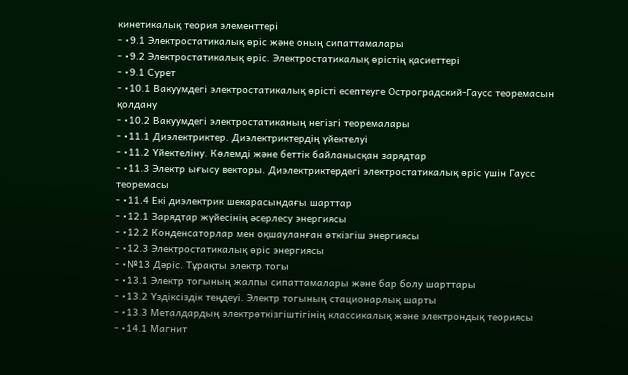кинетикалық теория элементтері
- •9.1 Электростатикалық өріс және оның сипаттамалары
- •9.2 Электростатикалық өріс. Электростатикалық өрістің қасиеттері
- •9.1 Сурет
- •10.1 Вакуумдегі электростатикалық өрісті есептеуге Остроградский-Гаусс теоремасын қолдану
- •10.2 Вакуумдегі электростатиканың негізгі теоремалары
- •11.1 Диэлектриктер. Диэлектриктердің үйектелуі
- •11.2 Үйектеліну. Көлемді және беттік байланысқан зарядтар
- •11.3 Электр ығысу векторы. Диэлектриктердегі электростатикалық өріс үшін Гаусс теоремасы
- •11.4 Екі диэлектрик шекарасындағы шарттар
- •12.1 Зарядтар жүйесінің әсерлесу энергиясы
- •12.2 Конденсаторлар мен оқшауланған өткізгіш энергиясы
- •12.3 Электростатикалық өріс энергиясы
- •№13 Дәріс. Тұрақты электр тогы
- •13.1 Электр тогының жалпы сипаттамалары және бар болу шарттары
- •13.2 Үздіксіздік теңдеуі. Электр тогының стационарлық шарты
- •13.3 Металдардың электрөткізгіштігінің классикалық және электрондық теориясы
- •14.1 Магнит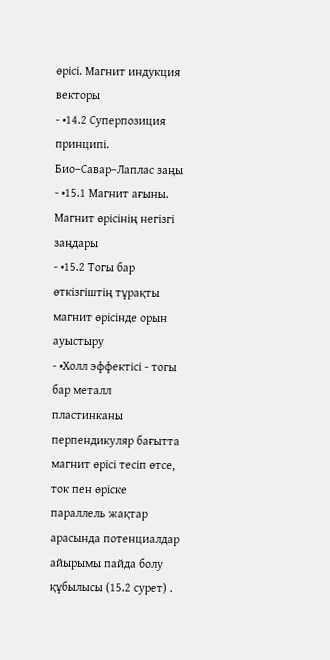өрісі. Магнит индукция векторы
- •14.2 Суперпозиция принципі. Био–Савар–Лаплас заңы
- •15.1 Магнит ағыны. Магнит өрісінің негізгі заңдары
- •15.2 Тогы бар өткізгіштің тұрақты магнит өрісінде орын ауыстыру
- •Холл эффектісі - тогы бар металл пластинканы перпендикуляр бағытта магнит өрісі тесіп өтсе, ток пен өріске параллель жақтар арасында потенциалдар айырымы пайда болу құбылысы (15.2 сурет) .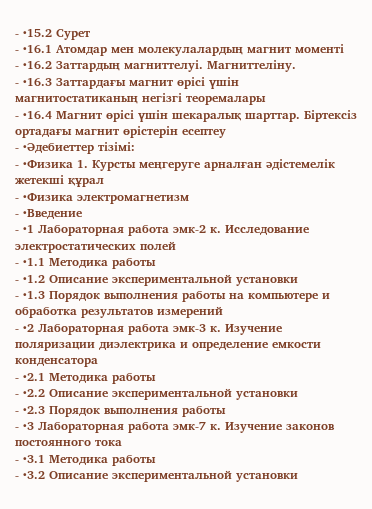- •15.2 Сурет
- •16.1 Атомдар мен молекулалардың магнит моменті
- •16.2 Заттардың магниттелуі. Магниттеліну.
- •16.3 Заттардағы магнит өрісі үшін магнитостатиканың негізгі теоремалары
- •16.4 Магнит өрісі үшін шекаралық шарттар. Біртексіз ортадағы магнит өрістерін есептеу
- •Әдебиеттер тізімі:
- •Физика 1. Курcты меңгеруге арналған әдістемелік жетекші құрал
- •Физика электромагнетизм
- •Введение
- •1 Лабораторная работа эмк-2 к. Исследование электростатических полей
- •1.1 Методика работы
- •1.2 Описание экспериментальной установки
- •1.3 Порядок выполнения работы на компьютере и обработка результатов измерений
- •2 Лабораторная работа эмк-3 к. Изучение поляризации диэлектрика и определение емкости конденсатора
- •2.1 Методика работы
- •2.2 Описание экспериментальной установки
- •2.3 Порядок выполнения работы
- •3 Лабораторная работа эмк-7 к. Изучение законов постоянного тока
- •3.1 Методика работы
- •3.2 Описание экспериментальной установки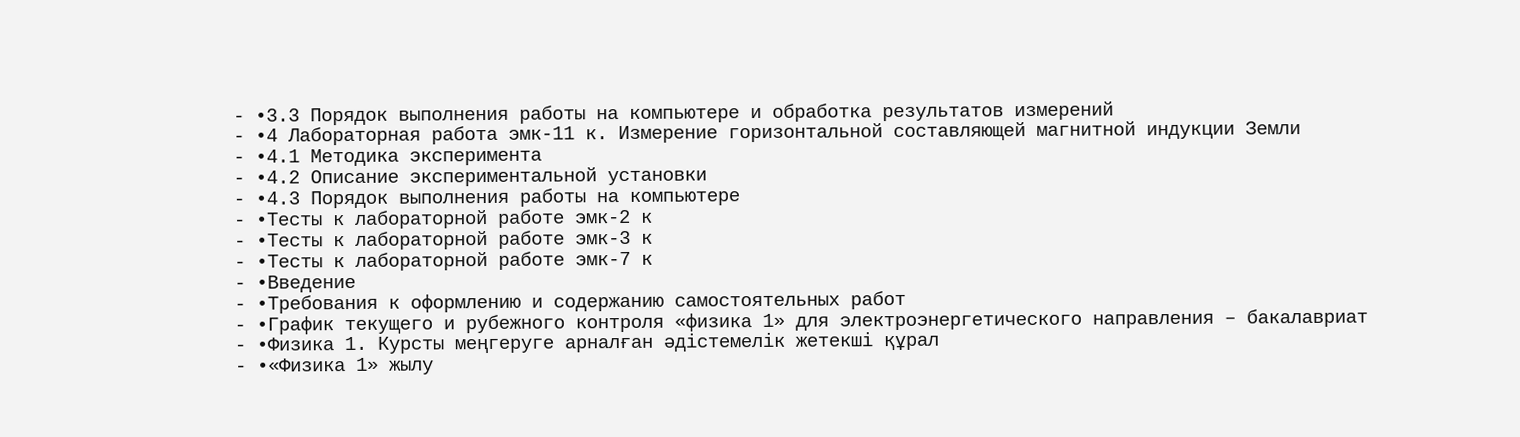- •3.3 Порядок выполнения работы на компьютере и обработка результатов измерений
- •4 Лабораторная работа эмк-11 к. Измерение горизонтальной составляющей магнитной индукции Земли
- •4.1 Методика эксперимента
- •4.2 Описание экспериментальной установки
- •4.3 Порядок выполнения работы на компьютере
- •Тесты к лабораторной работе эмк-2 к
- •Тесты к лабораторной работе эмк-3 к
- •Тесты к лабораторной работе эмк-7 к
- •Введение
- •Требования к оформлению и содержанию самостоятельных работ
- •График текущего и рубежного контроля «физика 1» для электроэнергетического направления – бакалавриат
- •Физика 1. Курcты меңгеруге арналған әдістемелік жетекші құрал
- •«Физика 1» жылу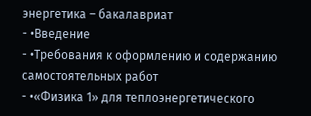энергетика – бакалавриат
- •Введение
- •Требования к оформлению и содержанию самостоятельных работ
- •«Физика 1» для теплоэнергетического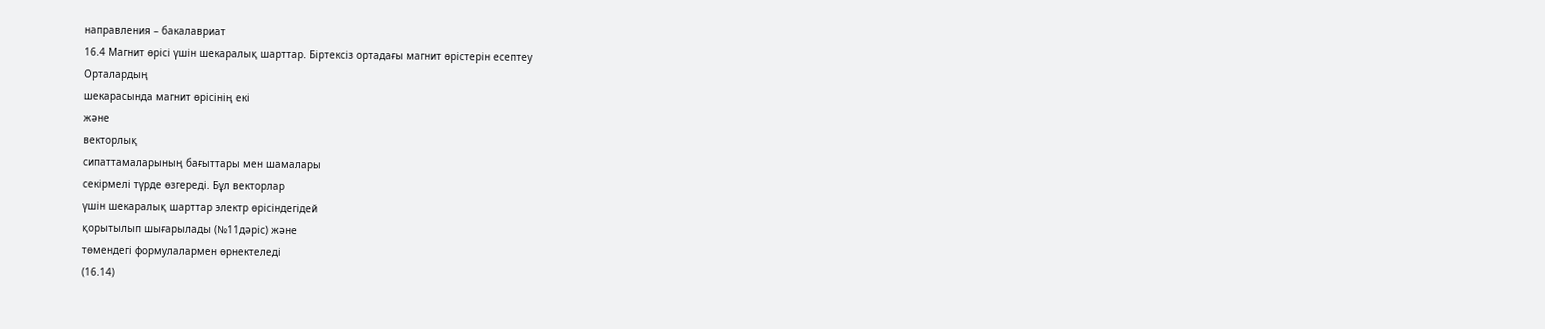направления – бакалавриат
16.4 Магнит өрісі үшін шекаралық шарттар. Біртексіз ортадағы магнит өрістерін есептеу
Орталардың
шекарасында магнит өрісінің екі
және
векторлық
сипаттамаларының бағыттары мен шамалары
секірмелі түрде өзгереді. Бұл векторлар
үшін шекаралық шарттар электр өрісіндегідей
қорытылып шығарылады (№11дәріс) және
төмендегі формулалармен өрнектеледі
(16.14)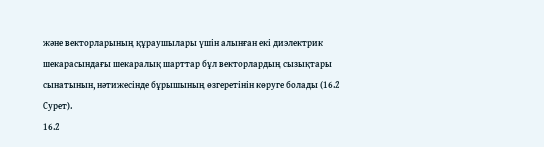және векторларының құраушылары үшін алынған екі диэлектрик шекарасындағы шекаралық шарттар бұл векторлардың сызықтары сынатынын, нәтижесінде бұрышының өзгеретінін көруге болады (16.2 Сурет).
16.2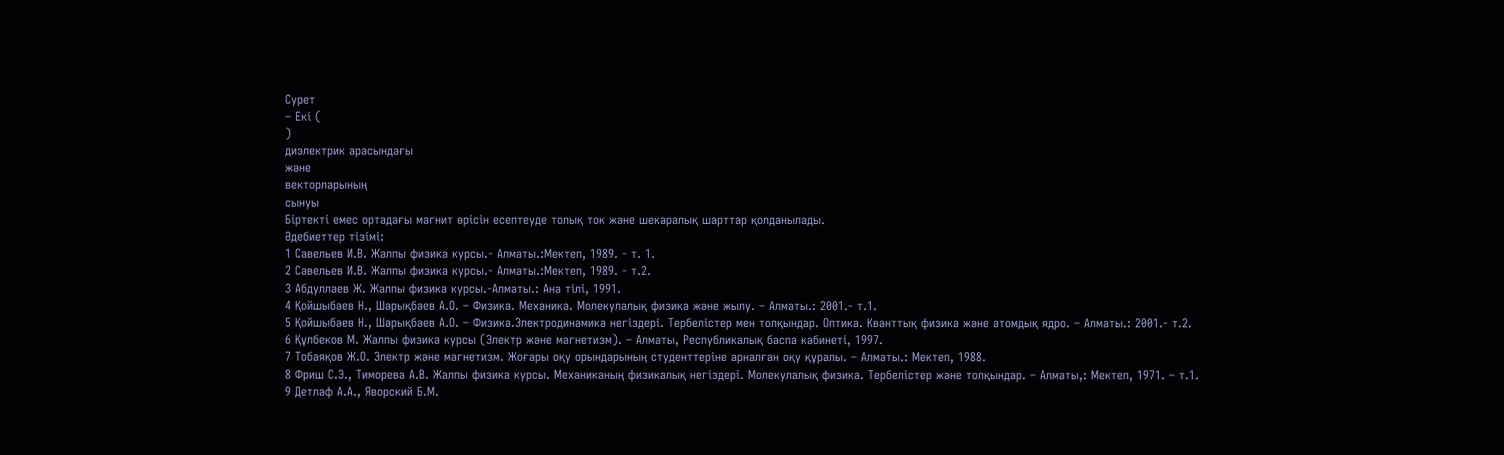Сурет
– Екі (
)
диэлектрик арасындағы
және
векторларының
сынуы
Біртекті емес ортадағы магнит өрісін есептеуде толық ток және шекаралық шарттар қолданылады.
Әдебиеттер тізімі:
1 Савельев И.В. Жалпы физика курсы.- Алматы.:Мектеп, 1989. - т. 1.
2 Савельев И.В. Жалпы физика курсы.- Алматы.:Мектеп, 1989. - т.2.
3 Абдуллаев Ж. Жалпы физика курсы.-Алматы.: Ана тілі, 1991.
4 Қойшыбаев Н., Шарықбаев А.О. – Физика. Механика. Молекулалық физика және жылу. – Алматы.: 2001.- т.1.
5 Қойшыбаев Н., Шарықбаев А.О. – Физика.Электродинамика негіздері. Тербелістер мен толқындар. Оптика. Кванттық физика және атомдық ядро. – Алматы.: 2001.- т.2.
6 Құлбеков М. Жалпы физика курсы (Электр және магнетизм). – Алматы, Республикалық баспа кабинеті, 1997.
7 Тобаяқов Ж.О. Электр және магнетизм. Жоғары оқу орындарының студенттеріне арналған оқу құралы. – Алматы.: Мектеп, 1988.
8 Фриш С.Э., Тиморева А.В. Жалпы физика курсы. Механиканың физикалық негіздері. Молекулалық физика. Тербелістер және толқындар. – Алматы,: Мектеп, 1971. – т.1.
9 Детлаф А.А., Яворский Б.М.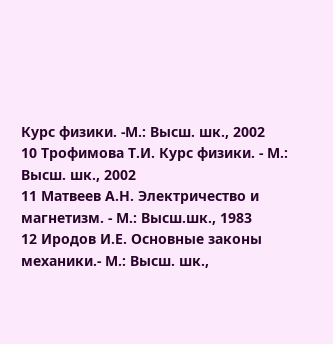Курс физики. -М.: Высш. шк., 2002
10 Трофимова Т.И. Курс физики. - М.: Высш. шк., 2002
11 Матвеев А.Н. Электричество и магнетизм. - М.: Высш.шк., 1983
12 Иродов И.Е. Основные законы механики.- М.: Высш. шк.,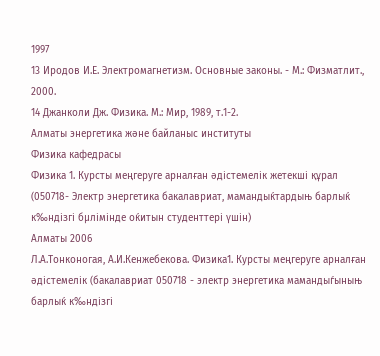1997
13 Иродов И.Е. Электромагнетизм. Основные законы. - М.: Физматлит., 2000.
14 Джанколи Дж. Физика. М.: Мир, 1989, т.1-2.
Алматы энергетика және байланыс институты
Физика кафедрасы
Физика 1. Курcты меңгеруге арналған әдістемелік жетекші құрал
(050718- Электр энергетика бакалавриат, мамандыќтардыњ барлыќ к‰ндізгі бµлімінде оќитын студенттері үшін)
Алматы 2006
Л.А.Тонконогая, А.И.Кенжебекова. Физика1. Курсты меңгеруге арналған әдістемелік (бакалавриат 050718 - электр энергетика мамандыѓыныњ барлыќ к‰ндізгі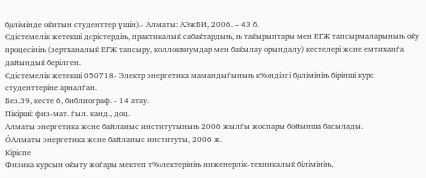бµлімінде оќитын студенттер үшін).- Алматы: АЭжБИ, 2006. – 43 б.
Єдістемелік жетекші дєрістердіњ, практикалыќ сабаќтардыњ, њ таќырыптары мен ЕГЖ тапсырмаларыныњ оќу процесініњ (зертханалыќ ЕГЖ тапсыру, коллоквиумдар мен баќылау орындалу) кестелері жєне емтиханѓа дайындыќ берілген.
Єдістемелік жетекші 050718- Электр энергетика мамандыѓыныњ к‰ндізгі бµлімініњ бірінші курс студенттеріне арналѓан.
Без.39, кесте 6, библиограф. - 14 атау.
Пікірші: физ-мат. ѓыл. канд., доц.
Алматы энергетика жєне байланыс институтыныњ 2006 жылѓы жоспары бойынша басылады.
ÓАлматы энергетика жєне байланыс институты, 2006 ж.
Кіріспе
Физика курсын оќыту жоѓары мектеп т‰лектерініњ инженерлік-техникалыќ білімініњ,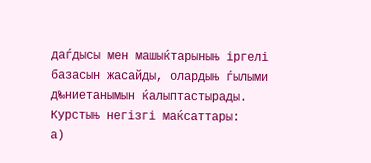даѓдысы мен машыќтарыныњ іргелі базасын жасайды, олардыњ ѓылыми д‰ниетанымын ќалыптастырады.
Курстыњ негізгі маќсаттары:
а)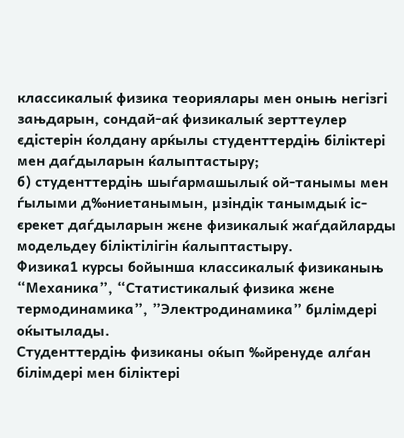классикалыќ физика теориялары мен оныњ негізгі зањдарын, сондай-аќ физикалыќ зерттеулер єдістерін ќолдану арќылы студенттердіњ біліктері мен даѓдыларын ќалыптастыру;
б) студенттердіњ шыѓармашылыќ ой-танымы мен ѓылыми д‰ниетанымын, µзіндік танымдыќ іс-єрекет даѓдыларын жєне физикалыќ жаѓдайларды модельдеу біліктілігін ќалыптастыру.
Физика1 курсы бойынша классикалыќ физиканыњ “Механика”, “Статистикалыќ физика жєне термодинамика”, ”Электродинамика” бµлімдері оќытылады.
Студенттердіњ физиканы оќып ‰йренуде алѓан білімдері мен біліктері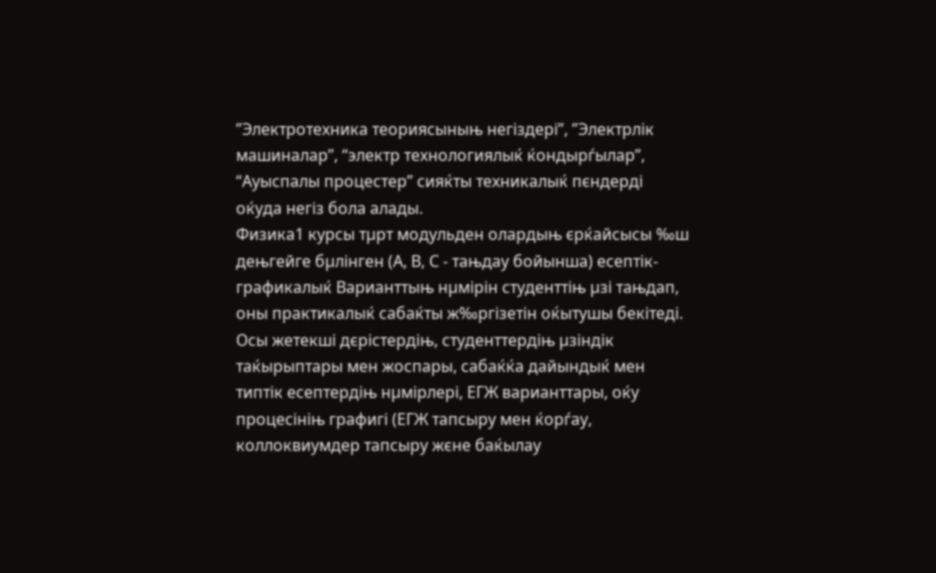”Электротехника теориясыныњ негіздері”, ”Электрлік машиналар”, “электр технологиялыќ ќондырѓылар”, “Ауыспалы процестер” сияќты техникалыќ пєндерді оќуда негіз бола алады.
Физика1 курсы тµрт модульден олардыњ єрќайсысы ‰ш дењгейге бµлінген (А, В, С - тањдау бойынша) есептік-графикалыќ Варианттыњ нµмірін студенттіњ µзі тањдап, оны практикалыќ сабаќты ж‰ргізетін оќытушы бекітеді.
Осы жетекші дєрістердіњ, студенттердіњ µзіндік таќырыптары мен жоспары, сабаќќа дайындыќ мен типтік есептердіњ нµмірлері, ЕГЖ варианттары, оќу процесініњ графигі (ЕГЖ тапсыру мен ќорѓау, коллоквиумдер тапсыру жєне баќылау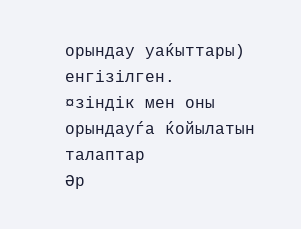орындау уаќыттары) енгізілген.
¤зіндік мен оны орындауѓа ќойылатын талаптар
Әр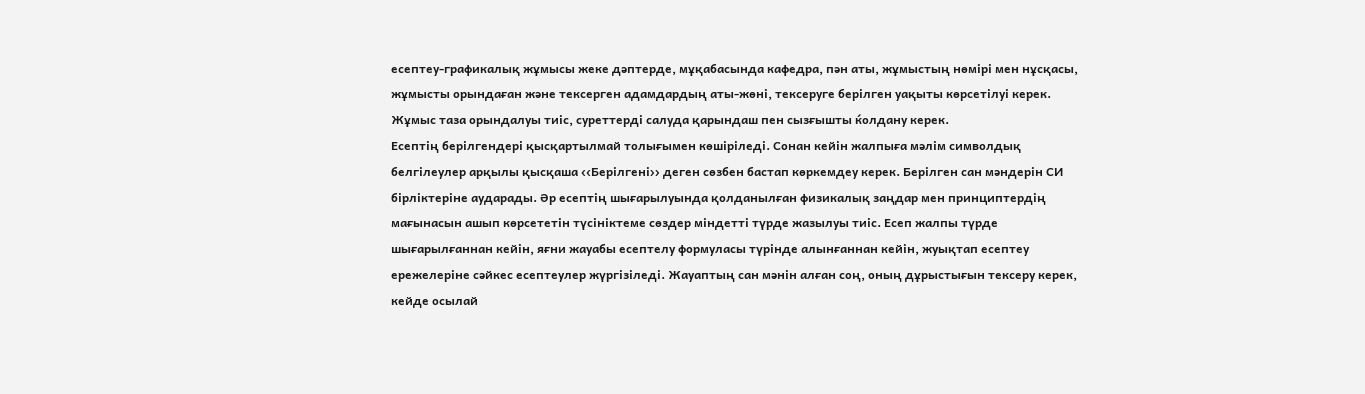есептеу-графикалық жұмысы жеке дәптерде, мұқабасында кафедра, пән аты, жұмыстың нөмірі мен нұсқасы, жұмысты орындаған және тексерген адамдардың аты-жөні, тексеруге берілген уақыты көрсетілуі керек. Жұмыс таза орындалуы тиіс, суреттерді салуда қарындаш пен сызғышты ќолдану керек.
Есептің берілгендері қысқартылмай толығымен көшіріледі. Сонан кейін жалпыға мәлім символдық белгілеулер арқылы қысқаша ‹‹Берілгені›› деген сөзбен бастап көркемдеу керек. Берілген сан мәндерін СИ бірліктеріне аударады. Әр есептің шығарылуында қолданылған физикалық заңдар мен принциптердің мағынасын ашып көрсететін түсініктеме сөздер міндетті түрде жазылуы тиіс. Есеп жалпы түрде шығарылғаннан кейін, яғни жауабы есептелу формуласы түрінде алынғаннан кейін, жуықтап есептеу ережелеріне сәйкес есептеулер жүргізіледі. Жауаптың сан мәнін алған соң, оның дұрыстығын тексеру керек, кейде осылай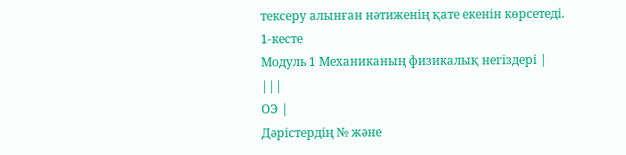тексеру алынған нәтиженің қате екенін көрсетеді.
1-кесте
Модуль 1 Механиканың физикалық негіздері |
|||
ОЭ |
Дәрістердің № және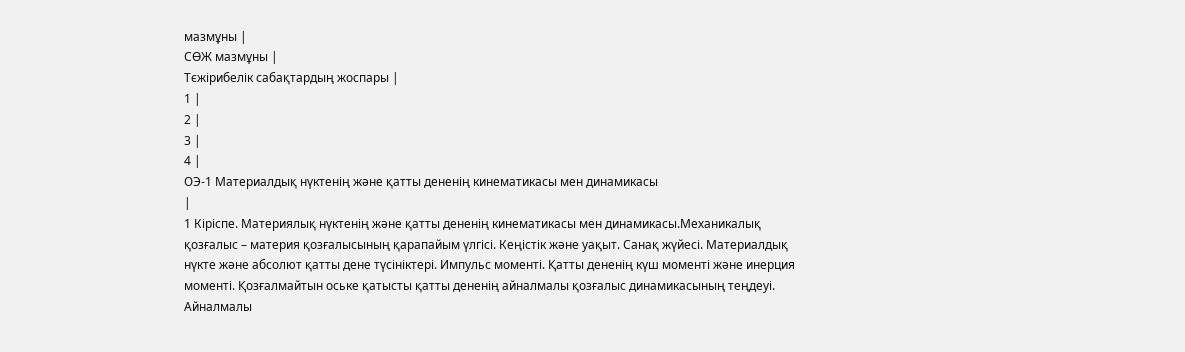мазмұны |
СӨЖ мазмұны |
Тєжірибелік сабақтардың жоспары |
1 |
2 |
3 |
4 |
ОЭ-1 Материалдық нүктенің және қатты дененің кинематикасы мен динамикасы
|
1 Кіріспе. Материялық нүктенің және қатты дененің кинематикасы мен динамикасы.Механикалық қозғалыс – материя қозғалысының қарапайым үлгісі. Кеңістік және уақыт. Санақ жүйесі. Материалдық нүкте және абсолют қатты дене түсініктері. Импульс моменті. Қатты дененің күш моменті және инерция моменті. Қозғалмайтын оське қатысты қатты дененің айналмалы қозғалыс динамикасының теңдеуі. Айналмалы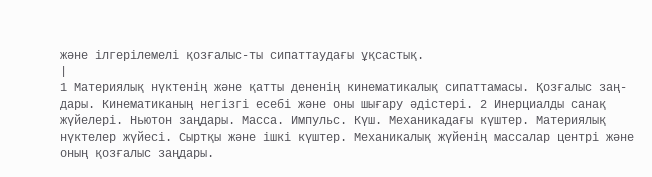және ілгерілемелі қозғалыс-ты сипаттаудағы ұқсастық.
|
1 Материялық нүктенің және қатты дененің кинематикалық сипаттамасы. Қозғалыс заң-дары. Кинематиканың негізгі есебі және оны шығару әдістері. 2 Инерциалды санақ жүйелері. Ньютон заңдары. Масса. Импульс. Күш. Механикадағы күштер. Материялық нүктелер жүйесі. Сыртқы және ішкі күштер. Механикалық жүйенің массалар центрі және оның қозғалыс заңдары.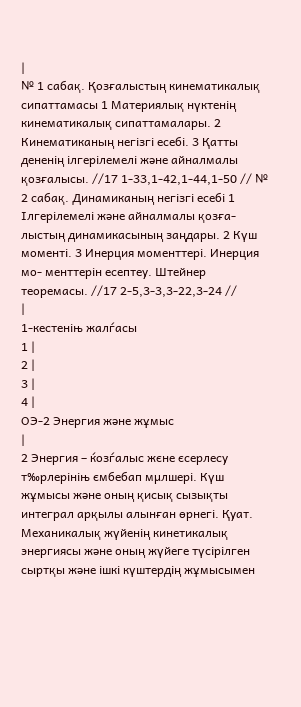|
№ 1 сабақ. Қозғалыстың кинематикалық сипаттамасы 1 Материялық нүктенің кинематикалық сипаттамалары. 2 Кинематиканың негізгі есебі. 3 Қатты дененің ілгерілемелі және айналмалы қозғалысы. //17 1-33,1-42,1-44,1-50 // № 2 сабақ. Динамиканың негізгі есебі 1 Ілгерілемелі және айналмалы қозға-лыстың динамикасының заңдары. 2 Күш моменті. 3 Инерция моменттері. Инерция мо- менттерін есептеу. Штейнер теоремасы. //17 2-5,3-3,3-22,3-24 //
|
1-кестеніњ жалѓасы
1 |
2 |
3 |
4 |
ОЭ-2 Энергия және жұмыс
|
2 Энергия – ќозѓалыс жєне єсерлесу т‰рлерініњ ємбебап мµлшері. Күш жұмысы және оның қисық сызықты интеграл арқылы алынған өрнегі. Қуат. Механикалық жүйенің кинетикалық энергиясы және оның жүйеге түсірілген сыртқы және ішкі күштердің жұмысымен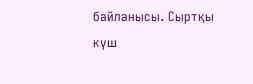байланысы. Сыртқы күш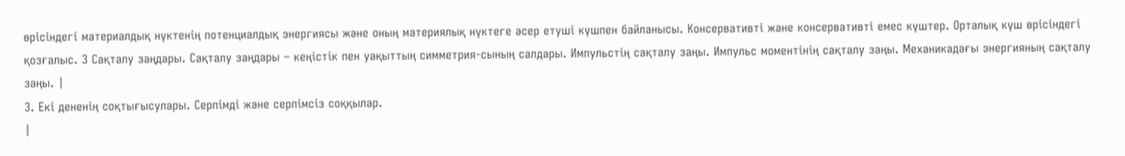өрісіндегі материалдық нүктенің потенциалдық энергиясы және оның материялық нүктеге әсер етуші күшпен байланысы. Консервативті және консервативті емес күштер. Орталық күш өрісіндегі қозғалыс. 3 Сақталу заңдары. Сақталу заңдары – кеңістік пен уақыттың симметрия-сының салдары. Импульстің сақталу заңы. Импульс моментінің сақталу заңы. Механикадағы энергияның сақталу заңы. |
3. Екі дененің соқтығысулары. Серпімді және серпімсіз соққылар.
|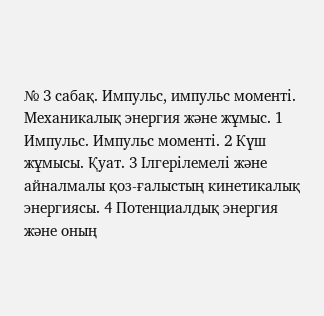№ 3 сабақ. Импульс, импульс моменті. Механикалық энергия және жұмыс. 1 Импульс. Импульс моменті. 2 Күш жұмысы. Қуат. 3 Ілгерілемелі және айналмалы қоз-ғалыстың кинетикалық энергиясы. 4 Потенциалдық энергия және оның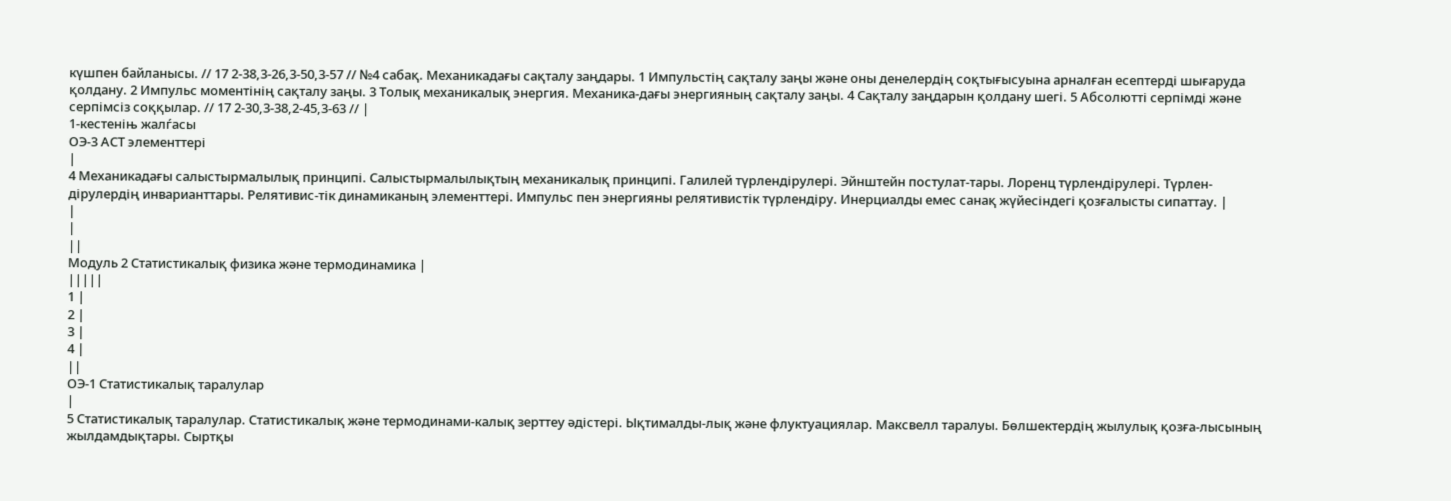күшпен байланысы. // 17 2-38,3-26,3-50,3-57 // №4 сабақ. Механикадағы сақталу заңдары. 1 Импульстің сақталу заңы және оны денелердің соқтығысуына арналған есептерді шығаруда қолдану. 2 Импульс моментінің сақталу заңы. 3 Толық механикалық энергия. Механика-дағы энергияның сақталу заңы. 4 Сақталу заңдарын қолдану шегі. 5 Абсолютті серпімді және серпімсіз соққылар. // 17 2-30,3-38,2-45,3-63 // |
1-кестеніњ жалѓасы
ОЭ-3 АСТ элементтері
|
4 Механикадағы салыстырмалылық принципі. Салыстырмалылықтың механикалық принципі. Галилей түрлендірулері. Эйнштейн постулат-тары. Лоренц түрлендірулері. Түрлен-дірулердің инварианттары. Релятивис-тік динамиканың элементтері. Импульс пен энергияны релятивистік түрлендіру. Инерциалды емес санақ жүйесіндегі қозғалысты сипаттау. |
|
|
||
Модуль 2 Статистикалық физика және термодинамика |
|||||
1 |
2 |
3 |
4 |
||
ОЭ-1 Статистикалық таралулар
|
5 Статистикалық таралулар. Статистикалық және термодинами-калық зерттеу әдістері. Ықтималды-лық және флуктуациялар. Максвелл таралуы. Бөлшектердің жылулық қозға-лысының жылдамдықтары. Сыртқы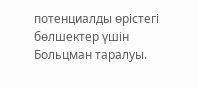потенциалды өрістегі бөлшектер үшін Больцман таралуы.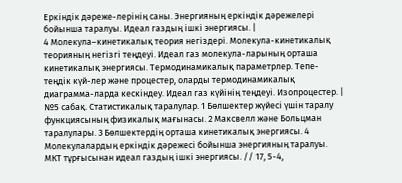Еркіндік дәреже-лерінің саны. Энергияның еркіндік дәрежелері бойынша таралуы. Идеал газдың ішкі энергиясы. |
4 Молекула–кинетикалық теория негіздері. Молекула-кинетикалық теорияның негізгі теңдеуі. Идеал газ молекула-ларының орташа кинетикалық энергиясы. Термодинамикалық параметрлер. Тепе-теңдік күй-лер және процестер, оларды термодинамикалық диаграмма-ларда кескіндеу. Идеал газ күйінің теңдеуі. Изопроцестер. |
№5 сабақ. Статистикалық таралулар. 1 Бөлшектер жүйесі үшін таралу функциясының физикалық мағынасы. 2 Максвелл және Больцман таралулары. 3 Бөлшектердің орташа кинетикалық энергиясы. 4 Молекулалардың еркіндік дәрежесі бойынша энергияның таралуы. МКТ тұрғысынан идеал газдың ішкі энергиясы. // 17, 5-4,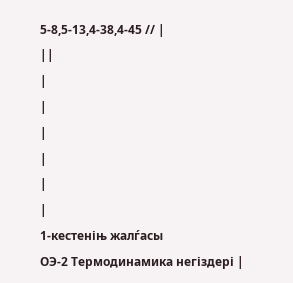5-8,5-13,4-38,4-45 // |
||
|
|
|
|
|
|
1-кестеніњ жалѓасы
ОЭ-2 Термодинамика негіздері |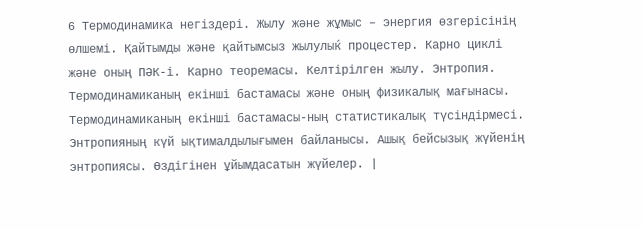6 Термодинамика негіздері. Жылу және жұмыс – энергия өзгерісінің өлшемі. Қайтымды және қайтымсыз жылулыќ процестер. Карно циклі және оның ПӘК-і. Карно теоремасы. Келтірілген жылу. Энтропия. Термодинамиканың екінші бастамасы және оның физикалық мағынасы. Термодинамиканың екінші бастамасы-ның статистикалық түсіндірмесі. Энтропияның күй ықтималдылығымен байланысы. Ашық бейсызық жүйенің энтропиясы. Өздігінен ұйымдасатын жүйелер. |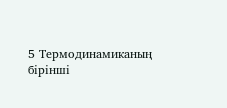5 Термодинамиканың бірінші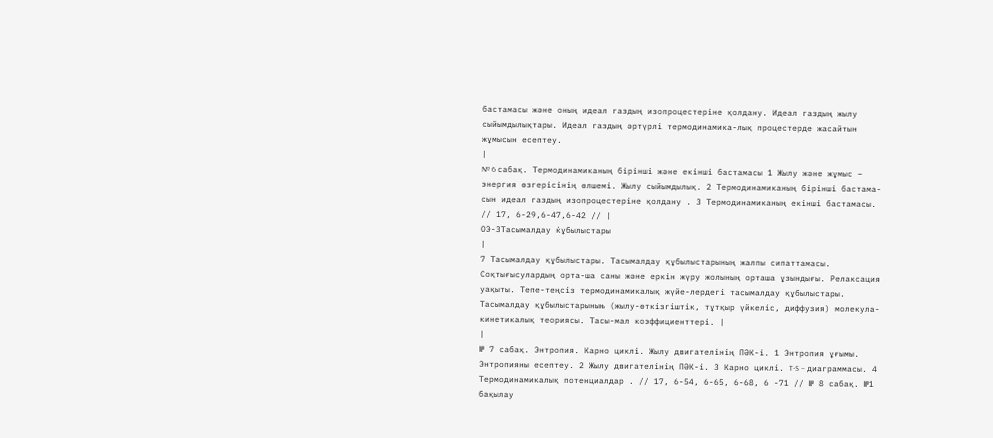бастамасы және оның идеал газдың изопроцестеріне қолдану. Идеал газдың жылу сыйымдылықтары. Идеал газдың әртүрлі термодинамика-лық процестерде жасайтын жұмысын есептеу.
|
№ 6 cабақ. Термодинамиканың бірінші және екінші бастамасы 1 Жылу және жұмыс – энергия өзгерісінің өлшемі. Жылу сыйымдылық. 2 Термодинамиканың бірінші бастама-сын идеал газдың изопроцестеріне қолдану . 3 Термодинамиканың екінші бастамасы. // 17, 6-29,6-47,6-42 // |
ОЭ-3Тасымалдау ќұбылыстары
|
7 Тасымалдау құбылыстары. Тасымалдау құбылыстарының жалпы сипаттамасы. Соқтығысулардың орта-ша саны және еркін жүру жолының орташа ұзындығы. Релаксация уақыты. Тепе-теңсіз термодинамикалық жүйе-лердегі тасымалдау құбылыстары. Тасымалдау құбылыстарыныњ (жылу-өткізгіштік, тұтқыр үйкеліс, диффузия) молекула-кинетикалық теориясы. Тасы-мал коэффициенттері. |
|
№ 7 сабақ. Энтропия. Карно циклі. Жылу двигателінің ПӘК-і. 1 Энтропия ұғымы. Энтропияны есептеу. 2 Жылу двигателінің ПӘК-і. 3 Карно циклі. T-S – диаграммасы. 4 Термодинамикалық потенциалдар . // 17, 6-54, 6-65, 6-68, 6 -71 // № 8 сабақ. №1 бақылау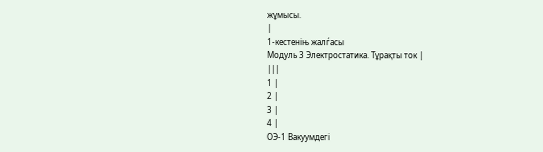жұмысы.
|
1-кестеніњ жалѓасы
Модуль 3 Электростатика. Тұрақты ток |
|||
1 |
2 |
3 |
4 |
ОЭ-1 Вакуумдегі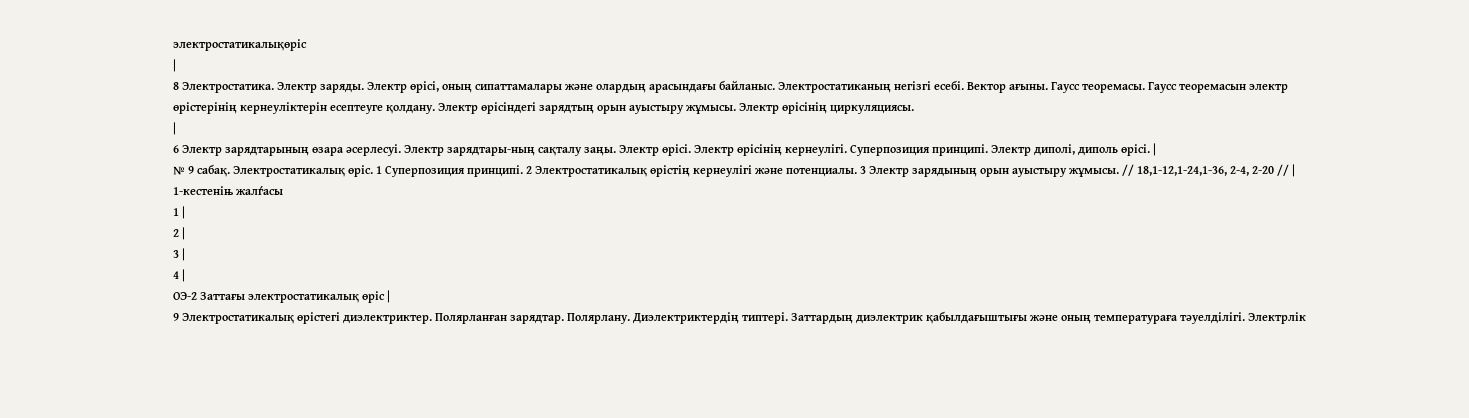электростатикалықөріс
|
8 Электростатика. Электр заряды. Электр өрісі, оның сипаттамалары және олардың арасындағы байланыс. Электростатиканың негізгі есебі. Вектор ағыны. Гаусс теоремасы. Гаусс теоремасын электр өрістерінің кернеуліктерін есептеуге қолдану. Электр өрісіндегі зарядтың орын ауыстыру жұмысы. Электр өрісінің циркуляциясы.
|
6 Электр зарядтарының өзара әсерлесуі. Электр зарядтары-ның сақталу заңы. Электр өрісі. Электр өрісінің кернеулігі. Суперпозиция принципі. Электр диполі, диполь өрісі. |
№ 9 сабақ. Электростатикалық өріс. 1 Суперпозиция принципі. 2 Электростатикалық өрістің кернеулігі және потенциалы. 3 Электр зарядының орын ауыстыру жұмысы. // 18,1-12,1-24,1-36, 2-4, 2-20 // |
1-кестеніњ жалѓасы
1 |
2 |
3 |
4 |
ОЭ-2 Заттағы электростатикалық өріс |
9 Электростатикалық өрістегі диэлектриктер. Полярланған зарядтар. Полярлану. Диэлектриктердің типтері. Заттардың диэлектрик қабылдағыштығы және оның температураға тәуелділігі. Электрлік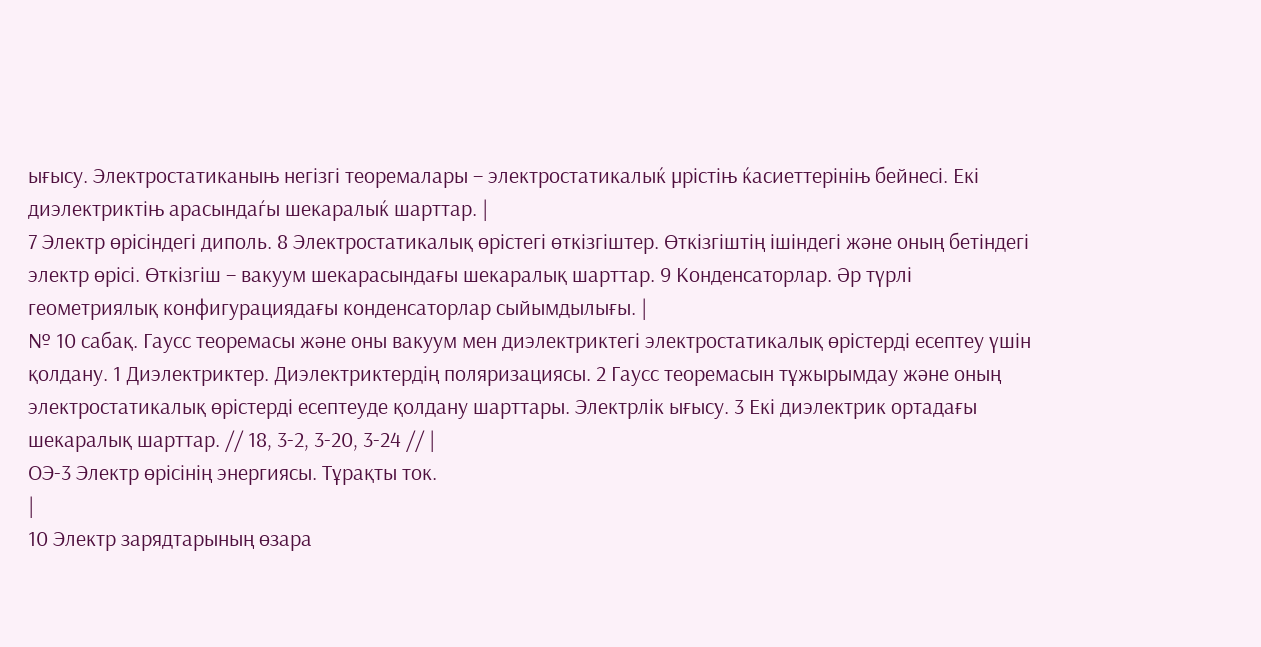ығысу. Электростатиканыњ негізгі теоремалары – электростатикалыќ µрістіњ ќасиеттерініњ бейнесі. Екі диэлектриктіњ арасындаѓы шекаралыќ шарттар. |
7 Электр өрісіндегі диполь. 8 Электростатикалық өрістегі өткізгіштер. Өткізгіштің ішіндегі және оның бетіндегі электр өрісі. Өткізгіш – вакуум шекарасындағы шекаралық шарттар. 9 Конденсаторлар. Әр түрлі геометриялық конфигурациядағы конденсаторлар сыйымдылығы. |
№ 10 сабақ. Гаусс теоремасы және оны вакуум мен диэлектриктегі электростатикалық өрістерді есептеу үшін қолдану. 1 Диэлектриктер. Диэлектриктердің поляризациясы. 2 Гаусс теоремасын тұжырымдау және оның электростатикалық өрістерді есептеуде қолдану шарттары. Электрлік ығысу. 3 Екі диэлектрик ортадағы шекаралық шарттар. // 18, 3-2, 3-20, 3-24 // |
ОЭ-3 Электр өрісінің энергиясы. Тұрақты ток.
|
10 Электр зарядтарының өзара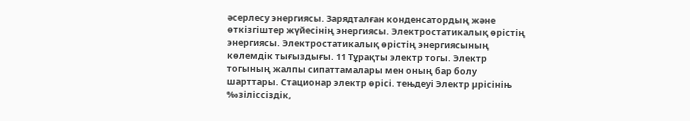әсерлесу энергиясы. Зарядталған конденсатордың және өткізгіштер жүйесінің энергиясы. Электростатикалық өрістің энергиясы. Электростатикалық өрістің энергиясының көлемдік тығыздығы. 11 Тұрақты электр тогы. Электр тогының жалпы сипаттамалары мен оның бар болу шарттары. Стационар электр өрісі. тењдеуі Электр µрісініњ ‰зіліссіздік,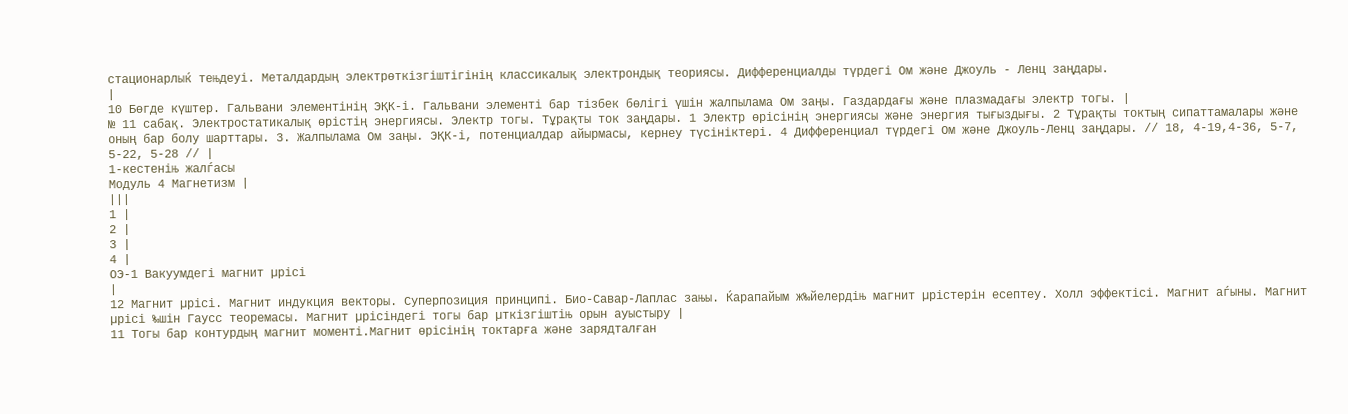стационарлыќ тењдеуі. Металдардың электрөткізгіштігінің классикалық электрондық теориясы. Дифференциалды түрдегі Ом және Джоуль - Ленц заңдары.
|
10 Бөгде күштер. Гальвани элементінің ЭҚК-і. Гальвани элементі бар тізбек бөлігі үшін жалпылама Ом заңы. Газдардағы және плазмадағы электр тогы. |
№ 11 сабақ. Электростатикалық өрістің энергиясы. Электр тогы. Тұрақты ток заңдары. 1 Электр өрісінің энергиясы және энергия тығыздығы. 2 Тұрақты токтың сипаттамалары және оның бар болу шарттары. 3. Жалпылама Ом заңы. ЭҚК-і, потенциалдар айырмасы, кернеу түсініктері. 4 Дифференциал түрдегі Ом және Джоуль-Ленц заңдары. // 18, 4-19,4-36, 5-7, 5-22, 5-28 // |
1-кестеніњ жалѓасы
Модуль 4 Магнетизм |
|||
1 |
2 |
3 |
4 |
ОЭ-1 Вакуумдегі магнит µрісі
|
12 Магнит µрісі. Магнит индукция векторы. Суперпозиция принципі. Био-Савар-Лаплас зањы. Ќарапайым ж‰йелердіњ магнит µрістерін есептеу. Холл эффектісі. Магнит аѓыны. Магнит µрісі ‰шін Гаусс теоремасы. Магнит µрісіндегі тогы бар µткізгіштіњ орын ауыстыру |
11 Тогы бар контурдың магнит моменті.Магнит өрісінің токтарға және зарядталған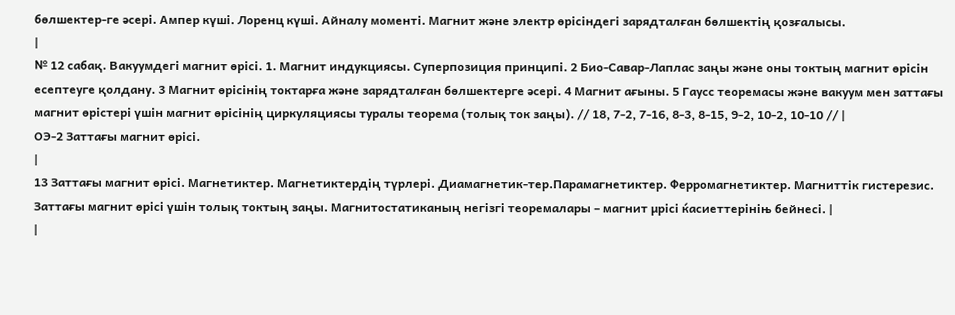бөлшектер-ге әсері. Ампер күші. Лоренц күші. Айналу моменті. Магнит және электр өрісіндегі зарядталған бөлшектің қозғалысы.
|
№ 12 сабақ. Вакуумдегі магнит өрісі. 1. Магнит индукциясы. Суперпозиция принципі. 2 Био-Савар-Лаплас заңы және оны токтың магнит өрісін есептеуге қолдану. 3 Магнит өрісінің токтарға және зарядталған бөлшектерге әсері. 4 Магнит ағыны. 5 Гаусс теоремасы және вакуум мен заттағы магнит өрістері үшін магнит өрісінің циркуляциясы туралы теорема (толық ток заңы). // 18, 7-2, 7-16, 8-3, 8-15, 9-2, 10-2, 10-10 // |
ОЭ-2 Заттағы магнит өрісі.
|
13 Заттағы магнит өрісі. Магнетиктер. Магнетиктердің түрлері. Диамагнетик-тер.Парамагнетиктер. Ферромагнетиктер. Магниттік гистерезис. Заттағы магнит өрісі үшін толық токтың заңы. Магнитостатиканың негізгі теоремалары – магнит µрісі ќасиеттерініњ бейнесі. |
|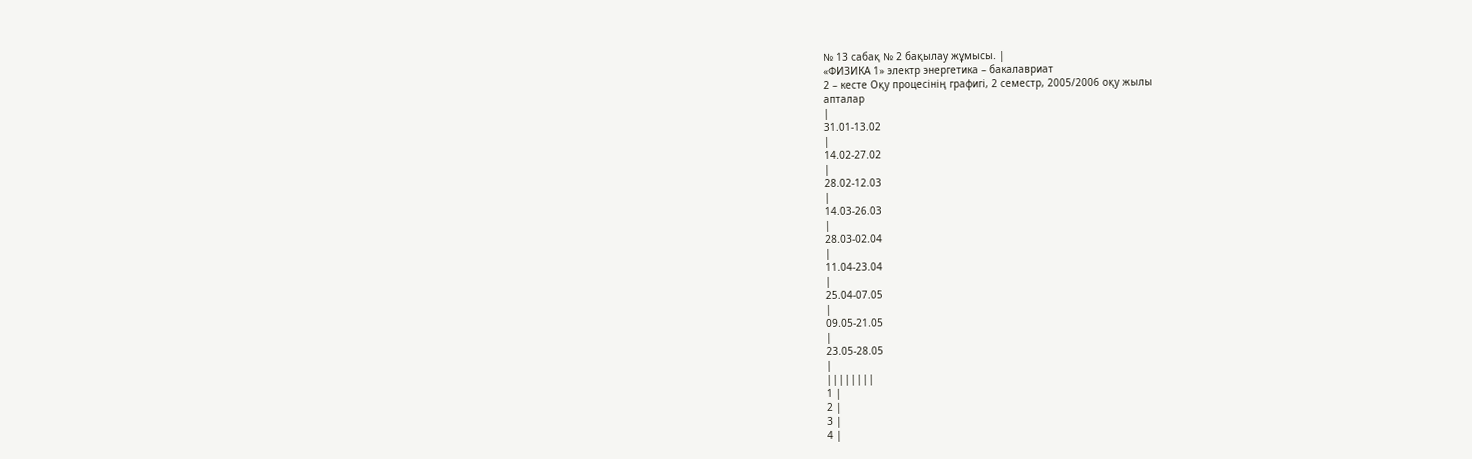№ 13 сабақ № 2 бақылау жұмысы. |
«ФИЗИКА 1» электр энергетика – бакалавриат
2 – кесте Оқу процесінің графигі, 2 семестр, 2005/2006 оқу жылы
апталар
|
31.01-13.02
|
14.02-27.02
|
28.02-12.03
|
14.03-26.03
|
28.03-02.04
|
11.04-23.04
|
25.04-07.05
|
09.05-21.05
|
23.05-28.05
|
||||||||
1 |
2 |
3 |
4 |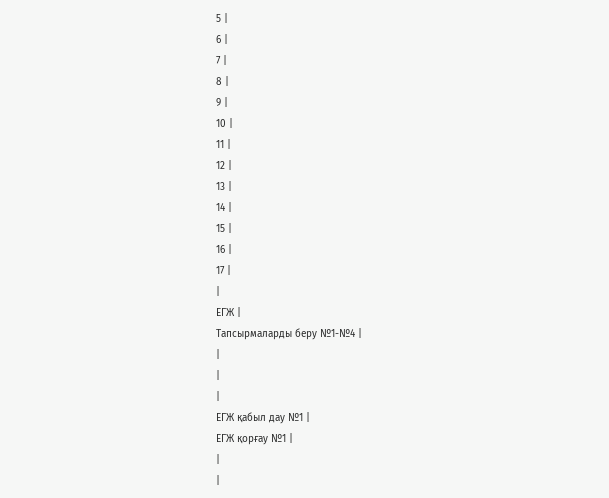5 |
6 |
7 |
8 |
9 |
10 |
11 |
12 |
13 |
14 |
15 |
16 |
17 |
|
ЕГЖ |
Тапсырмаларды беру №1-№4 |
|
|
|
ЕГЖ қабыл дау №1 |
ЕГЖ қорғау №1 |
|
|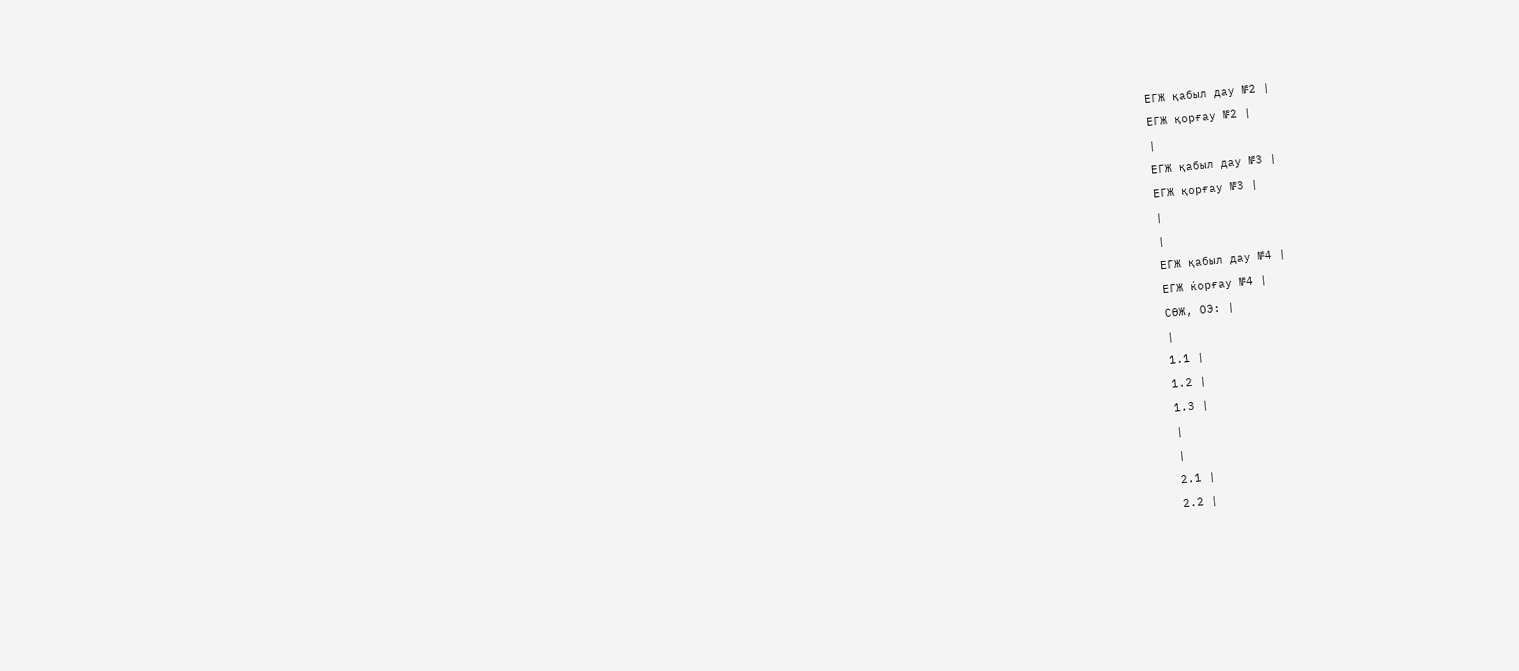ЕГЖ қабыл дау №2 |
ЕГЖ қорғау №2 |
|
ЕГЖ қабыл дау №3 |
ЕГЖ қорғау №3 |
|
|
ЕГЖ қабыл дау №4 |
ЕГЖ ќорғау №4 |
СӨЖ, ОЭ: |
|
1.1 |
1.2 |
1.3 |
|
|
2.1 |
2.2 |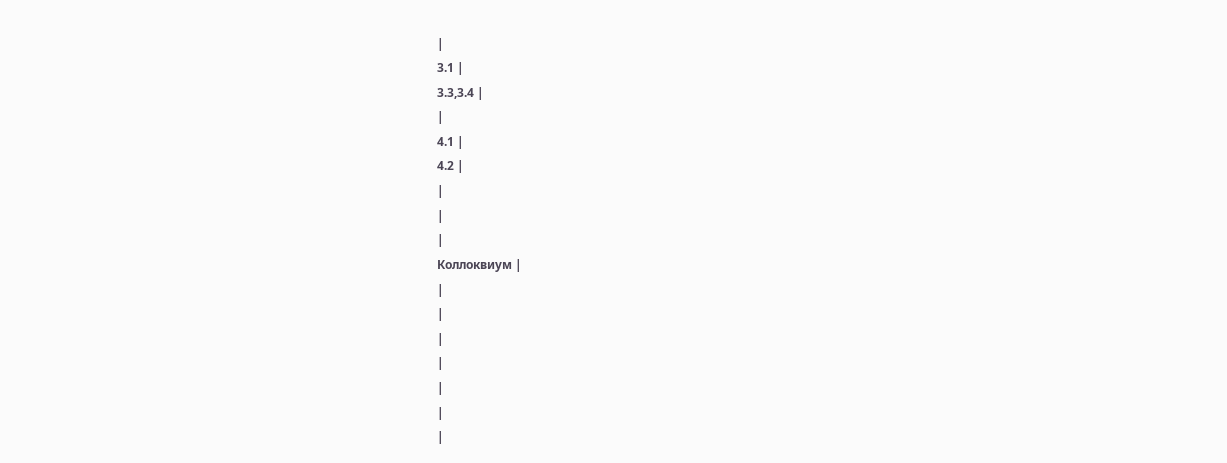|
3.1 |
3.3,3.4 |
|
4.1 |
4.2 |
|
|
|
Коллоквиум |
|
|
|
|
|
|
|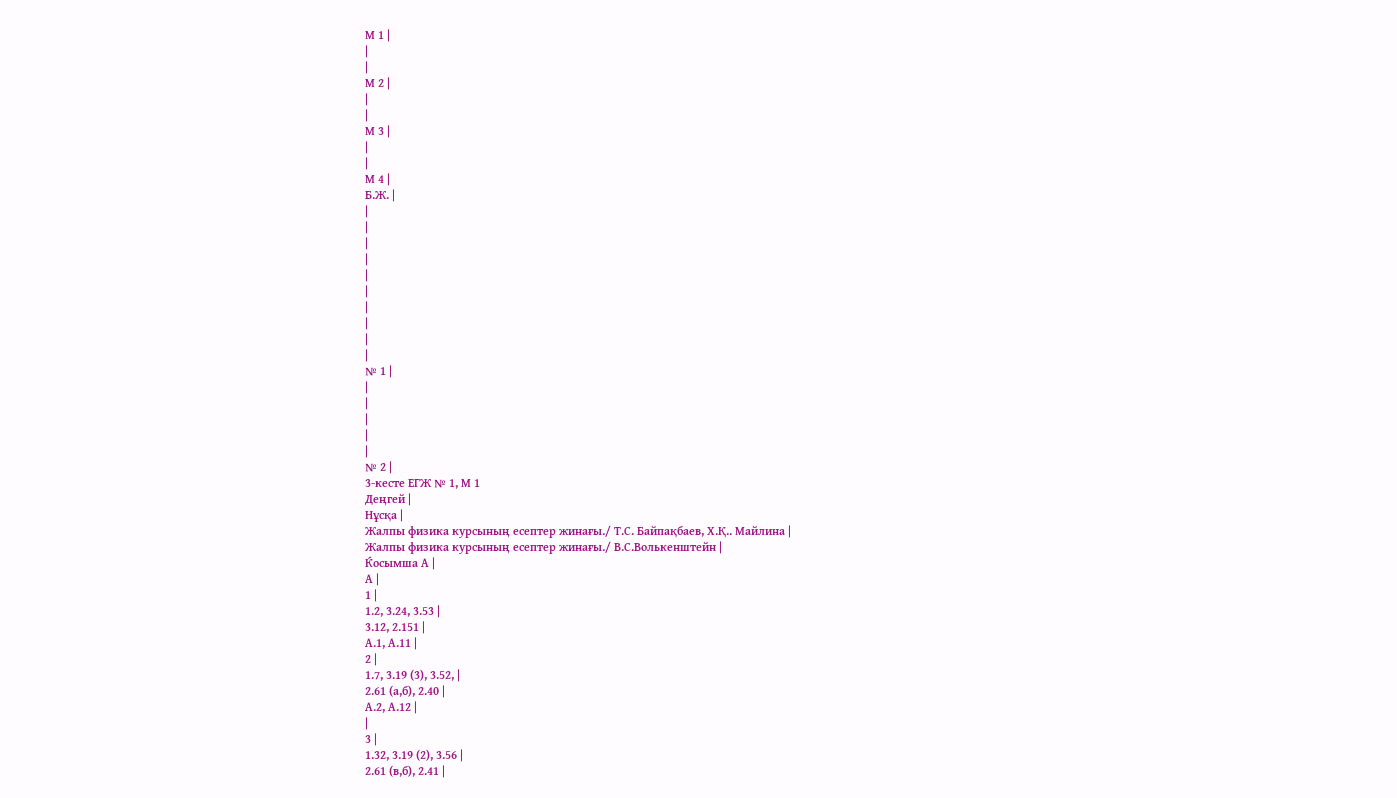М 1 |
|
|
М 2 |
|
|
М 3 |
|
|
М 4 |
Б.Ж. |
|
|
|
|
|
|
|
|
|
|
№ 1 |
|
|
|
|
|
№ 2 |
3-кесте ЕГЖ № 1, М 1
Деңгей |
Нұсқа |
Жалпы физика курсының есептер жинағы./ Т.С. Байпақбаев, Х.Қ.. Майлина |
Жалпы физика курсының есептер жинағы./ В.С.Волькенштейн |
Ќосымша А |
А |
1 |
1.2, 3.24, 3.53 |
3.12, 2.151 |
А.1, А.11 |
2 |
1.7, 3.19 (3), 3.52, |
2.61 (а,б), 2.40 |
А.2, А.12 |
|
3 |
1.32, 3.19 (2), 3.56 |
2.61 (в,б), 2.41 |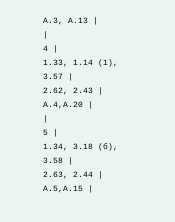А.3, А.13 |
|
4 |
1.33, 1.14 (1), 3.57 |
2.62, 2.43 |
А.4,А.20 |
|
5 |
1.34, 3.18 (б), 3.58 |
2.63, 2.44 |
А.5,А.15 |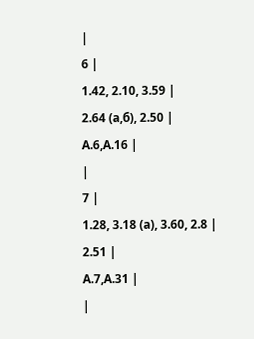|
6 |
1.42, 2.10, 3.59 |
2.64 (а,б), 2.50 |
А.6,А.16 |
|
7 |
1.28, 3.18 (а), 3.60, 2.8 |
2.51 |
А.7,А.31 |
|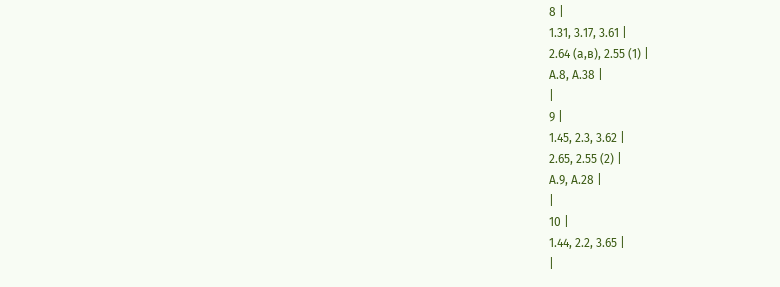8 |
1.31, 3.17, 3.61 |
2.64 (а,в), 2.55 (1) |
А.8, А.38 |
|
9 |
1.45, 2.3, 3.62 |
2.65, 2.55 (2) |
А.9, А.28 |
|
10 |
1.44, 2.2, 3.65 |
|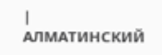|
АЛМАТИНСКИЙ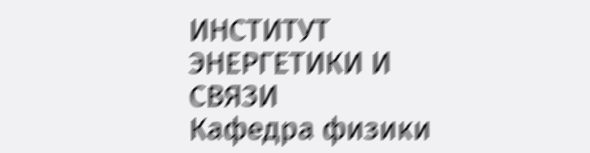ИНСТИТУТ ЭНЕРГЕТИКИ И СВЯЗИ
Кафедра физики